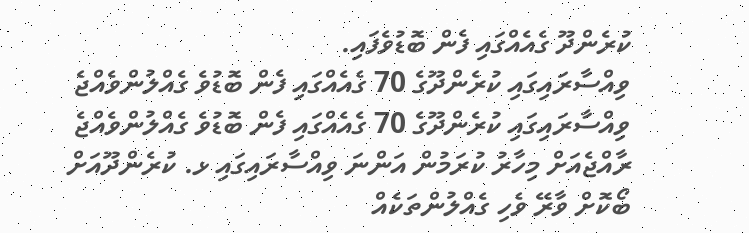ކުރެންދޫ ގެއެއްގައި ފެން ބޮޑުވެފައި.
ވިއްސާރައިގައި ކުރެންދޫގެ 70 ގެއެއްގައި ފެން ބޮޑުވެ ގެއްލުންވެއްޖެ
ވިއްސާރައިގައި ކުރެންދޫގެ 70 ގެއެއްގައި ފެން ބޮޑުވެ ގެއްލުންވެއްޖެ
ރާއްޖެއަށް މިހާރު ކުރަމުން އަންނަ ވިއްސާރައިގައި ޅ. ކުރެންދޫއަށް ބޯކޮށް ވާރޭ ވެހި ގެއްލުންތަކެއް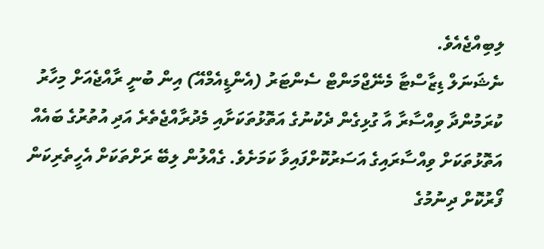ލިބިއްޖެއެވެ.
ނެޝަނަލް ޑިޒާސްޓާ މެނޭޖްމަންޓް ސެންޓަރު (އެންޑީއެމްއޭ) އިން ބުނީ ރާއްޖެއަށް މިހާރު ކުރަމުންދާ ވިއްސާރާ އާ ގުޅިގެން ދެކުނުގެ އަތޮޅުތަކަށާއި މެދުރާއްޖެތެރެ އަދި އުތުރުގެ ބައެއް އަތޮޅުތަކަށް ވިއްސާރައިގެ އަސަރުކޮށްފައިވާ ކަމަށެވެ. ގެއްލުން ލިބޭ ރަށްތަކަށް އެހީތެރިކަން ފޯރުކޮށް ދިނުމުގެ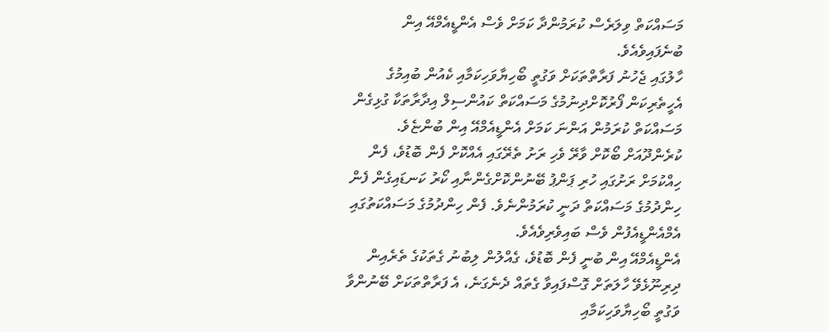މަސައްކަތް ވިލަރެސް ކުރަމުންދާ ކަމަށް ވެސް އެންޑީއެމްއޭ އިން ބުނެފައިވެއެވެ.
ހާލުގައި ޖެހުނު ފަރާތްތަކަށް ވަގުތީ ބޯހިޔާވަހިކަމާއި ކެއުން ބުއިމުގެ އެހީތެރިކަން ފޯރުކޮށްދިނުމުގެ މަސައްކަތް ކައުންސިލް އިދާރާތަކާ ގުޅިގެން މަސައްކަތް ކުރަމުން އަންނަ ކަމަށް އެންޑީއެމްއޭ އިން ބުންޏެވެ.
ކުރެންދޫއަށް ބޯކޮށް ވާރޭ ވެހި ރަށު ތެރޭގައި އެއްކޮށް ފެން ބޮޑުވެ، ފެން ހިއްކުމަށް ރަށުގައި ހުރި ޕަންޕު ބޭނުންކޮށްގެންނާއި ކޯރު ކަނޑައިގެން ފެން ހިންދުމުގެ މަސައްކަތް ދަނީ ކުރަމުންނެވެ. ފެން ހިންދުމުގެ މަސައްކަތުގައި އެމްއެންޑީއެފުން ވެސް ބައިވެރިވެއެވެ.
އެންޑީއެމްއޭ އިން ބުނީ ފެން ބޮޑުވެ، ގެއްލުން ލިބުނު ގެތަކުގެ ތެރެއިން ދިރިނޫޅެވޭ ހާލަތަށް ގޮސްފައިވާ ގެތައް ދެނެގަނެ، އެ ފަރާތްތަކަށް ބޭނުންވާ ވަގުތީ ބޯހިޔާވަހިކަމާއި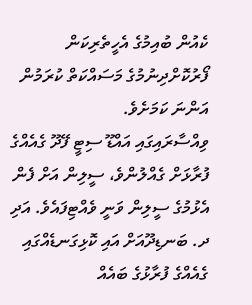ކެއުން ބުއިމުގެ އެހީތެރިކަން ފޯރުކޮށްދިނުމުގެ މަސައްކަތް ކުރަމުން އަންނަ ކަމަށެވެ.
ވިއްސާރައިގައި އައްޑޫ ސިޓީ ފޭދޫ ގެއެއްގެ ފުރާޅަށް ގެއްލުންވެ، ސީލިން އަށް ފެން އެޅުމުގެ ސީލިން ވަނީ ވެއްޓިފައެވެ. އަދި ދ. ބަނޑިދޫއަށް އައި ކޮޅިގަނޑެއްގައި ގެއެއްގެ ފުރާޅުގެ ބައެއް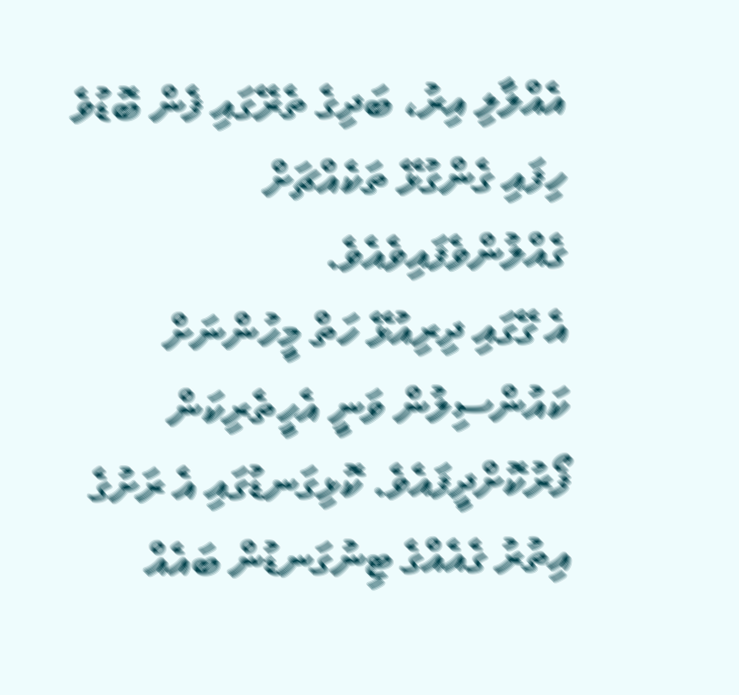އެއްލާލި އިރު، ބަދިގެ ތެރޭގައި ފެން ބޮޑުވެ ހިފައި ގެންގުޅޭ ތަކެއްޗަށް ގެއްލުންވެފައިވެއެވެ.
އެ ގޭގައި ދިރިއުޅޭ ހަތް މީހުންނަށް ކައުންސިލުން ވަނީ އެހީތެރިކަން ފޯރުކޮށްދީފައެވެ. ކޮޅިގަނޑުގައި އެ ރަށުގެ އިތުރު ގެއެއްގެ ޓިނުގަނޑުން ބައެއް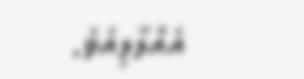އެއްލާލިއެވެ.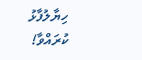ހިޔާލުފާޅު ކުރައްވާ!